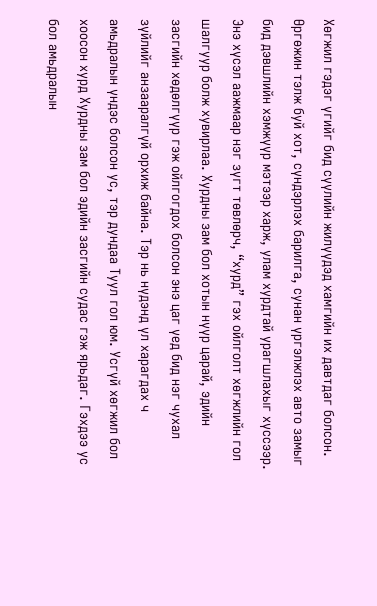Хөгжил гэдэг үгийг бид сүүлийн жилүүдэд хамгийн их давтдаг болсон. Өргөжин тэлж буй хот, сүндэрлэх барилга, сунан үргэлжлэх авто замыг бид дэвшлийн хэмжүүр мэтээр харж, улам хурдтай урагшлахыг хүссээр. Энэ хүсэл аажмаар нэг зүгт төвлөрч, “хурд” гэх ойлголт хөгжлийн гол шалгуур болж хувирлаа. Хурдны зам бол хотын нүүр царай, эдийн засгийн хөдөлгүүр гэж ойлгогдох болсон энэ цаг үед бид нэг чухал зүйлийг анзааралгүй орхиж байна. Тэр нь нүдэнд үл харагдах ч амьдралын үндэс болсон ус, тэр дундаа Туул гол юм. Усгүй хөгжил бол хоосон хурд Хурдны зам бол эдийн засгийн судас гэж ярьдаг. Гэхдээ ус бол амьдралын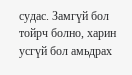судас. Замгүй бол тойрч болно, харин усгүй бол амьдрах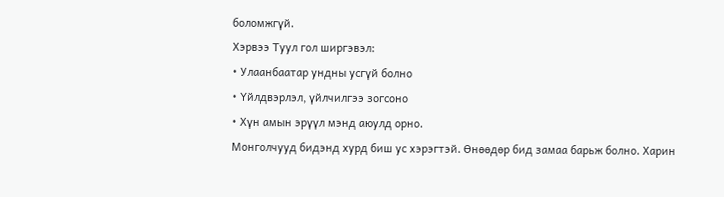боломжгүй.
Хэрвээ Туул гол ширгэвэл:
• Улаанбаатар ундны усгүй болно
• Үйлдвэрлэл, үйлчилгээ зогсоно
• Хүн амын эрүүл мэнд аюулд орно.
Монголчууд бидэнд хурд биш ус хэрэгтэй. Өнөөдөр бид замаа барьж болно. Харин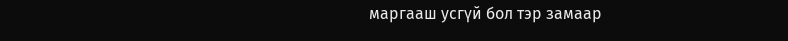маргааш усгүй бол тэр замаар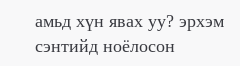амьд хүн явах уу? эрхэм сэнтийд ноёлосон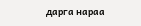дарга нараа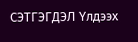СЭТГЭГДЭЛ Үлдээх